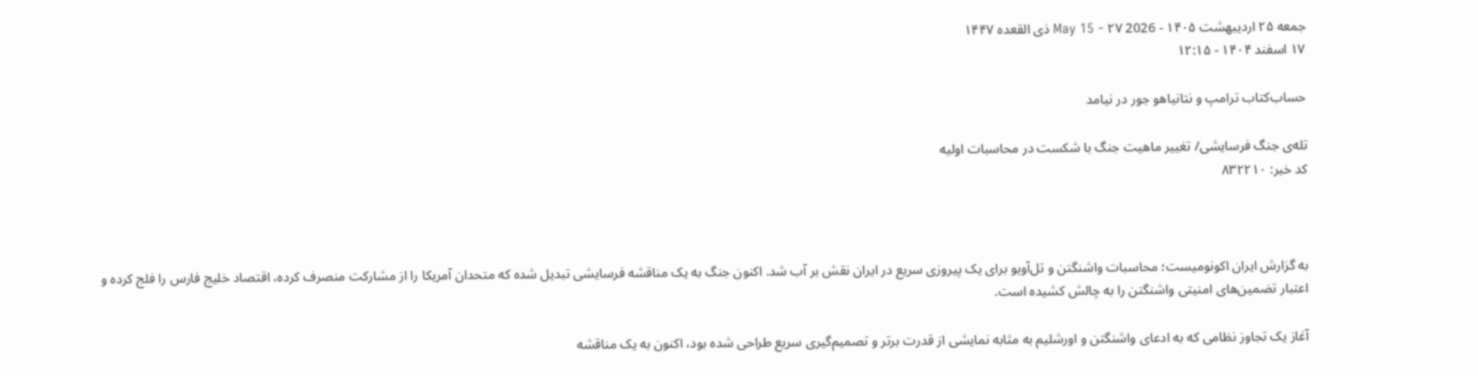جمعه ۲۵ ارديبهشت ۱۴۰۵ - 2026 May 15 - ۲۷ ذی القعده ۱۴۴۷
۱۷ اسفند ۱۴۰۴ - ۱۲:۱۵

حساب‌کتاب‌ ترامپ و نتانیاهو جور در نیامد

تله‌ی جنگ فرسایشی/ تغییر ماهیت جنگ با شکست در محاسبات اولیه
کد خبر: ۸۳۲۲۱۰



به گزارش ایران اکونومیست؛ محاسبات واشنگتن و تل‌آویو برای یک پیروزی سریع در ایران نقش بر آب شد. اکنون جنگ به یک مناقشه فرسایشی تبدیل شده که متحدان آمریکا را از مشارکت منصرف کرده، اقتصاد خلیج فارس را فلج کرده و اعتبار تضمین‌های امنیتی واشنگتن را به چالش کشیده است.

آغاز یک تجاوز نظامی که به ادعای واشنگتن و اورشلیم به مثابه نمایشی از قدرت برتر و تصمیم‌گیری سریع طراحی شده بود، اکنون به یک مناقشه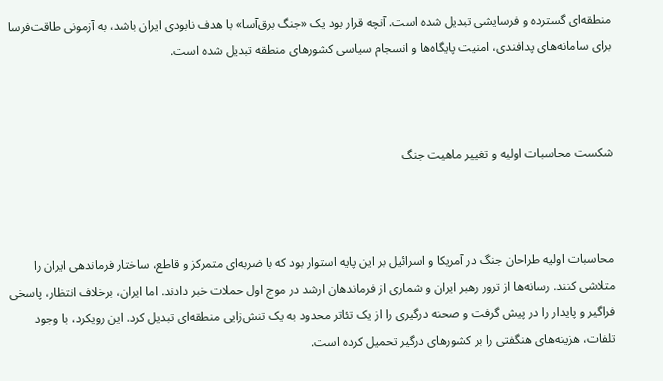منطقه‌ای گسترده و فرسایشی تبدیل شده است. آنچه قرار بود یک «جنگ برق‌آسا» با هدف نابودی ایران باشد، به آزمونی طاقت‌فرسا برای سامانه‌های پدافندی، امنیت پایگاه‌ها و انسجام سیاسی کشور‌های منطقه تبدیل شده است.



شکست محاسبات اولیه و تغییر ماهیت جنگ



محاسبات اولیه طراحان جنگ در آمریکا و اسرائیل بر این پایه استوار بود که با ضربه‌ای متمرکز و قاطع، ساختار فرماندهی ایران را متلاشی کنند. رسانه‌ها از ترور رهبر ایران و شماری از فرماندهان ارشد در موج اول حملات خبر دادند. اما ایران، برخلاف انتظار، پاسخی فراگیر و پایدار را در پیش گرفت و صحنه درگیری را از یک تئاتر محدود به یک تنش‌زایی منطقه‌ای تبدیل کرد. این رویکرد، با وجود تلفات، هزینه‌های هنگفتی را بر کشور‌های درگیر تحمیل کرده است.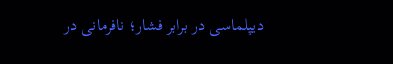دیپلماسی در برابر فشار؛ نافرمانی در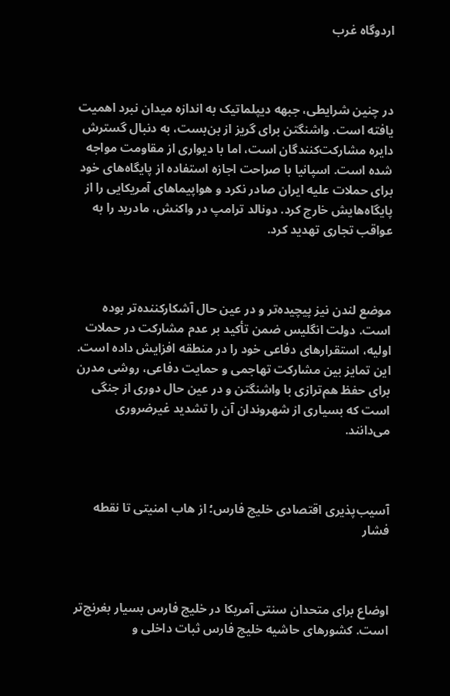اردوگاه غرب



در چنین شرایطی، جبهه دیپلماتیک به اندازه میدان نبرد اهمیت یافته است. واشنگتن برای گریز از بن‌بست، به دنبال گسترش دایره مشارکت‌کنندگان است، اما با دیواری از مقاومت مواجه شده است. اسپانیا با صراحت اجازه استفاده از پایگاه‌های خود برای حملات علیه ایران صادر نکرد و هواپیما‌های آمریکایی را از پایگاه‌هایش خارج کرد. دونالد ترامپ در واکنش، مادرید را به عواقب تجاری تهدید کرد.



موضع لندن نیز پیچیده‌تر و در عین حال آشکارکننده‌تر بوده است. دولت انگلیس ضمن تأکید بر عدم مشارکت در حملات اولیه، استقرار‌های دفاعی خود را در منطقه افزایش داده است. این تمایز بین مشارکت تهاجمی و حمایت دفاعی، روشی مدرن برای حفظ هم‌ترازی با واشنگتن و در عین حال دوری از جنگی است که بسیاری از شهروندان آن را تشدید غیرضروری می‌دانند.



آسیب‌پذیری اقتصادی خلیج فارس؛ از هاب امنیتی تا نقطه فشار



اوضاع برای متحدان سنتی آمریکا در خلیج فارس بسیار بغرنج‌تر است. کشور‌های حاشیه خلیج فارس ثبات داخلی و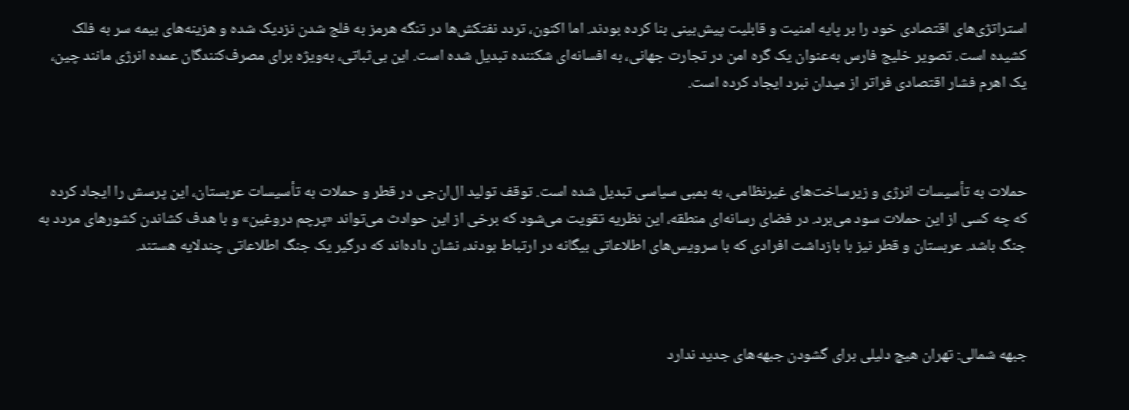استراتژی‌های اقتصادی خود را بر پایه امنیت و قابلیت پیش‌بینی بنا کرده بودند. اما اکنون، تردد نفتکش‌ها در تنگه هرمز به فلج شدن نزدیک شده و هزینه‌های بیمه سر به فلک کشیده است. تصویر خلیج فارس به‌عنوان یک گره امن در تجارت جهانی، به افسانه‌ای شکننده تبدیل شده است. این بی‌ثباتی، به‌ویژه برای مصرف‌کنندگان عمده انرژی مانند چین، یک اهرم فشار اقتصادی فراتر از میدان نبرد ایجاد کرده است.



حملات به تأسیسات انرژی و زیرساخت‌های غیرنظامی، به بمبی سیاسی تبدیل شده است. توقف تولید ال‌ان‌جی در قطر و حملات به تأسیسات عربستان، این پرسش را ایجاد کرده که چه کسی از این حملات سود می‌برد. در فضای رسانه‌ای منطقه، این نظریه تقویت می‌شود که برخی از این حوادث می‌تواند «پرچم دروغین» و با هدف کشاندن کشور‌های مردد به جنگ باشد. عربستان و قطر نیز با بازداشت افرادی که با سرویس‌های اطلاعاتی بیگانه در ارتباط بودند، نشان داده‌اند که درگیر یک جنگ اطلاعاتی چندلایه هستند.



جبهه شمالی: تهران هیچ دلیلی برای گشودن جبهه‌های جدید ندارد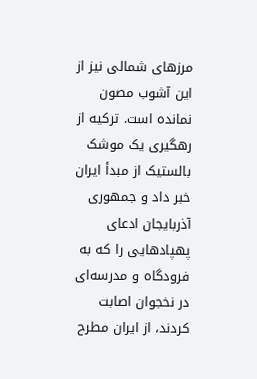مرز‌های شمالی نیز از این آشوب مصون نمانده است. ترکیه از رهگیری یک موشک بالستیک از مبدأ ایران خبر داد و جمهوری آذربایجان ادعای پهپاد‌هایی را که به فرودگاه و مدرسه‌ای در نخجوان اصابت کردند، از ایران مطرح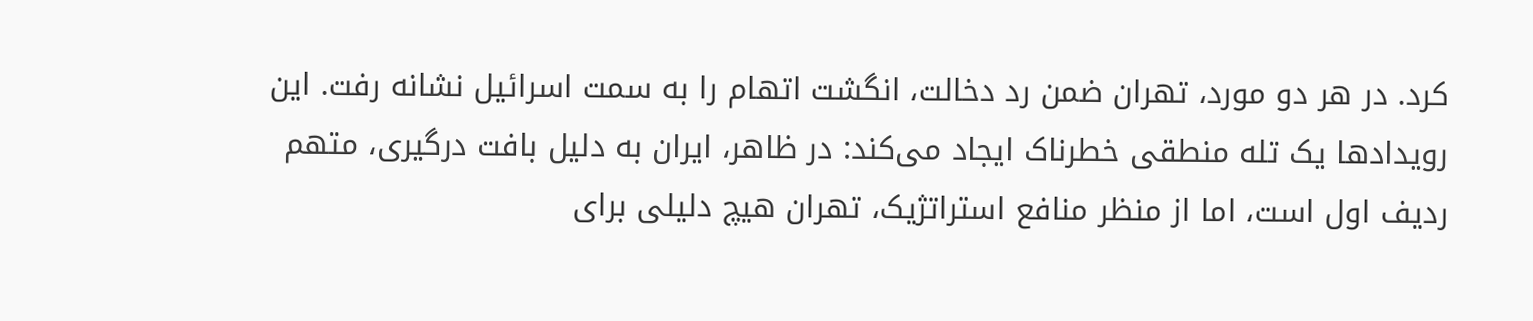کرد. در هر دو مورد، تهران ضمن رد دخالت، انگشت اتهام را به سمت اسرائیل نشانه رفت. این رویداد‌ها یک تله منطقی خطرناک ایجاد می‌کند: در ظاهر، ایران به دلیل بافت درگیری، متهم ردیف اول است، اما از منظر منافع استراتژیک، تهران هیچ دلیلی برای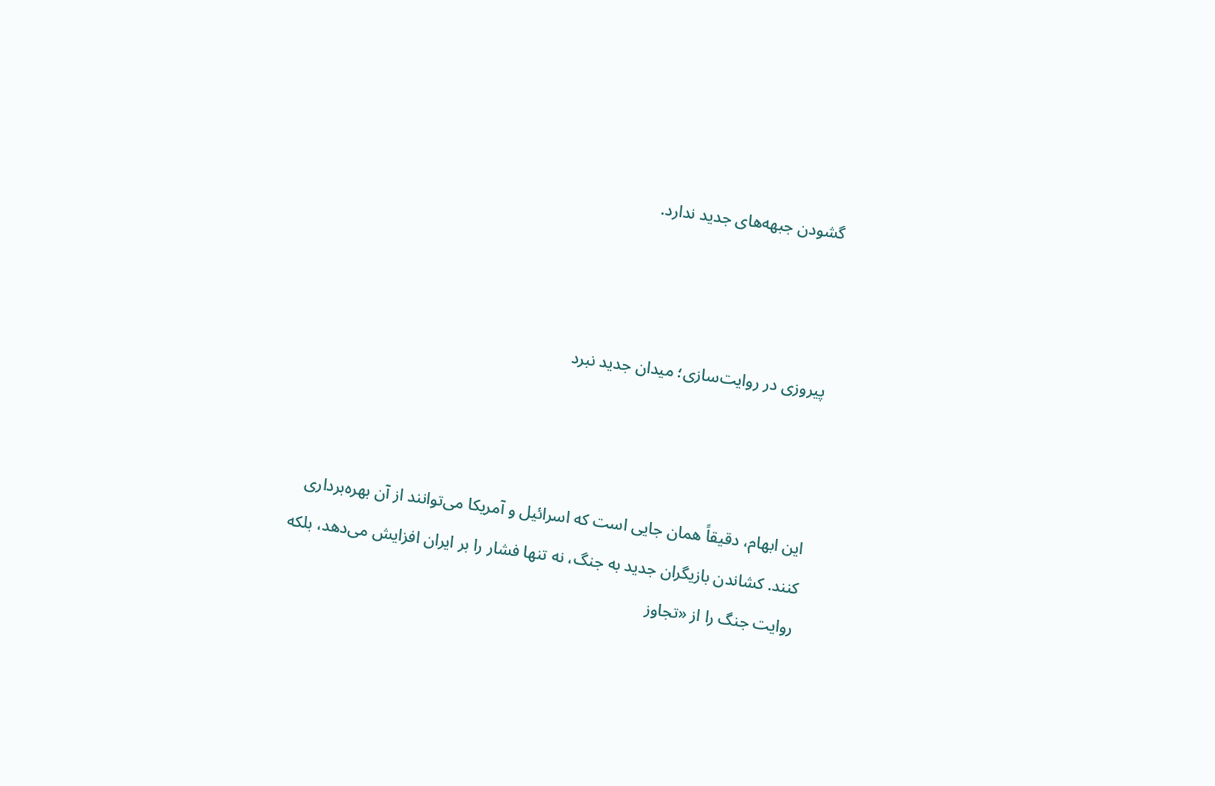گشودن جبهه‌های جدید ندارد.



پیروزی در روایت‌سازی؛ میدان جدید نبرد



این ابهام، دقیقاً همان جایی است که اسرائیل و آمریکا می‌توانند از آن بهره‌برداری کنند. کشاندن بازیگران جدید به جنگ، نه تنها فشار را بر ایران افزایش می‌دهد، بلکه روایت جنگ را از «تجاوز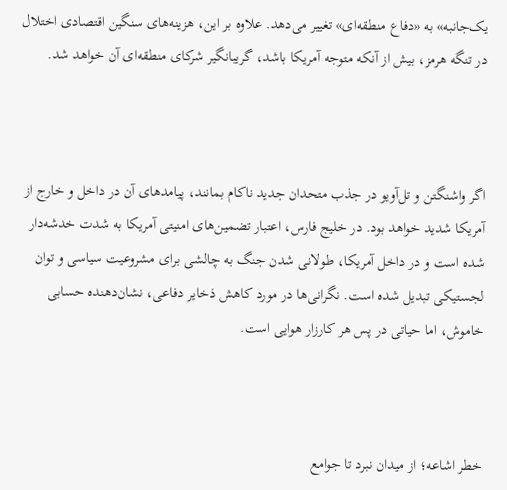یک‌جانبه» به «دفاع منطقه‌ای» تغییر می‌دهد. علاوه بر این، هزینه‌های سنگین اقتصادی اختلال در تنگه هرمز، بیش از آنکه متوجه آمریکا باشد، گریبانگیر شرکای منطقه‌ای آن خواهد شد.



اگر واشنگتن و تل‌آویو در جذب متحدان جدید ناکام بمانند، پیامد‌های آن در داخل و خارج از آمریکا شدید خواهد بود. در خلیج فارس، اعتبار تضمین‌های امنیتی آمریکا به شدت خدشه‌دار شده است و در داخل آمریکا، طولانی شدن جنگ به چالشی برای مشروعیت سیاسی و توان لجستیکی تبدیل شده است. نگرانی‌ها در مورد کاهش ذخایر دفاعی، نشان‌دهنده حسابی خاموش، اما حیاتی در پس هر کارزار هوایی است.



خطر اشاعه؛ از میدان نبرد تا جوامع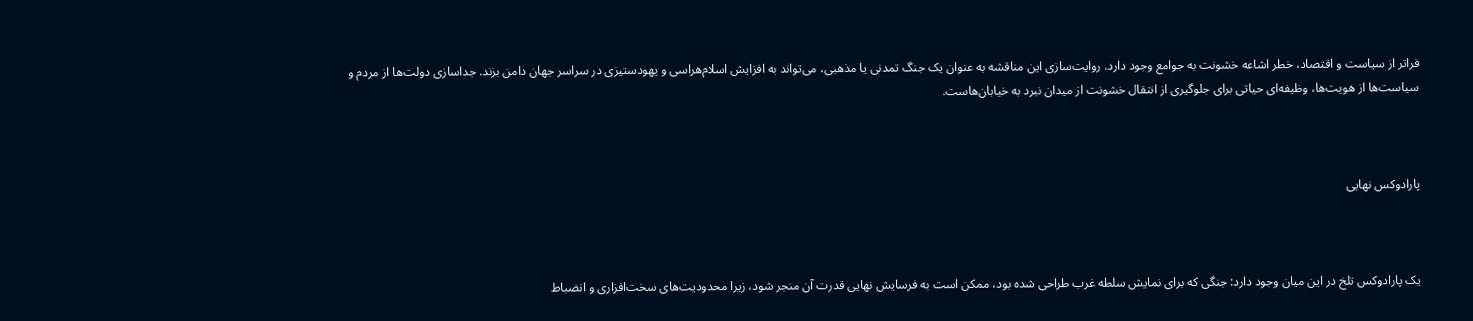فراتر از سیاست و اقتصاد، خطر اشاعه خشونت به جوامع وجود دارد. روایت‌سازی این مناقشه به عنوان یک جنگ تمدنی یا مذهبی، می‌تواند به افزایش اسلام‌هراسی و یهودستیزی در سراسر جهان دامن بزند. جداسازی دولت‌ها از مردم و سیاست‌ها از هویت‌ها، وظیفه‌ای حیاتی برای جلوگیری از انتقال خشونت از میدان نبرد به خیابان‌هاست.



پارادوکس نهایی



یک پارادوکس تلخ در این میان وجود دارد: جنگی که برای نمایش سلطه غرب طراحی شده بود، ممکن است به فرسایش نهایی قدرت آن منجر شود، زیرا محدودیت‌های سخت‌افزاری و انضباط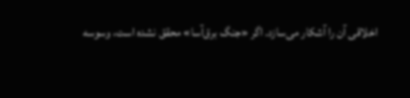اخلاقی آن را آشکار می‌سازد. اگر «جنگ برق‌آسا» محقق نشده است، وسوسه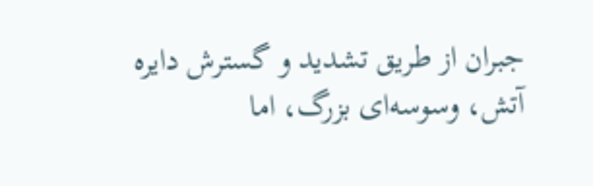جبران از طریق تشدید و گسترش دایره آتش، وسوسه‌ای بزرگ، اما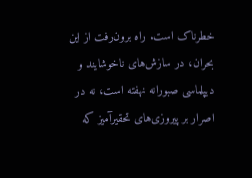خطرناک است. راه برون‌رفت از این بحران، در سازش‌های ناخوشایند و دیپلماسی صبورانه نهفته است، نه در اصرار بر پیروزی‌های تحقیرآمیز که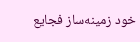خود زمینه‌ساز فجایع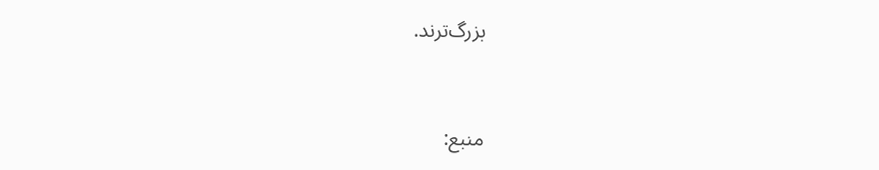بزرگ‌ترند.



منبع: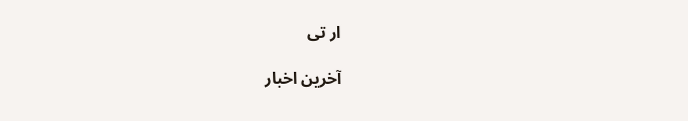ار تی

آخرین اخبار